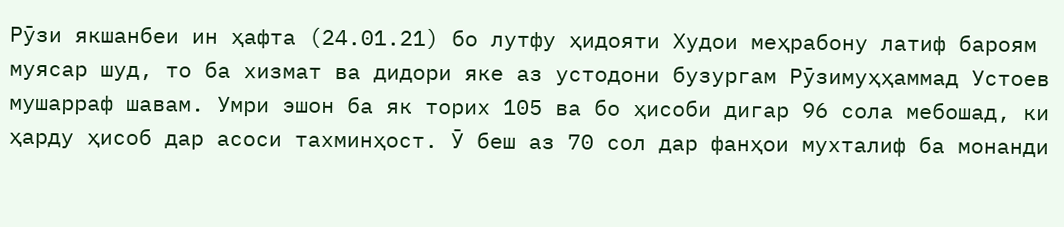Рӯзи якшанбеи ин ҳафта (24.01.21) бо лутфу ҳидояти Худои меҳрабону латиф бароям муясар шуд, то ба хизмат ва дидори яке аз устодони бузургам Рӯзимуҳҳаммад Устоев мушарраф шавам. Умри эшон ба як торих 105 ва бо ҳисоби дигар 96 сола мебошад, ки ҳарду ҳисоб дар асоси тахминҳост. Ӯ беш аз 70 сол дар фанҳои мухталиф ба монанди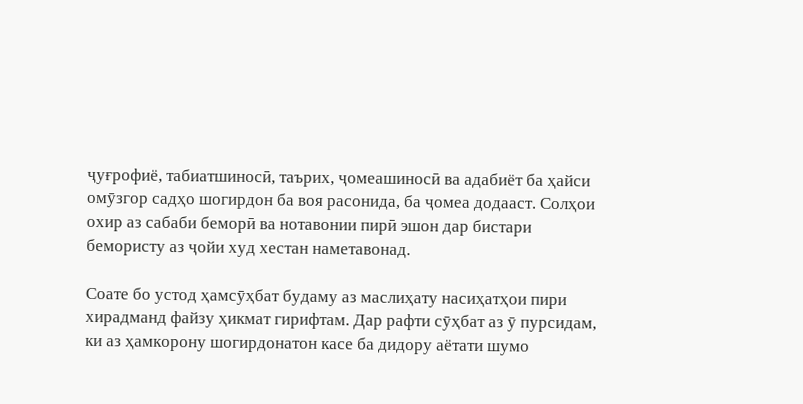ҷуғрофиё, табиатшиносӣ, таърих, ҷомеашиносӣ ва адабиёт ба ҳайси омӯзгор садҳо шогирдон ба воя расонида, ба ҷомеа додааст. Солҳои охир аз сабаби беморӣ ва нотавонии пирӣ эшон дар бистари бемористу аз ҷойи худ хестан наметавонад.

Соате бо устод ҳамсӯҳбат будаму аз маслиҳату насиҳатҳои пири хирадманд файзу ҳикмат гирифтам. Дар рафти сӯҳбат аз ӯ пурсидам, ки аз ҳамкорону шогирдонатон касе ба дидору аётати шумо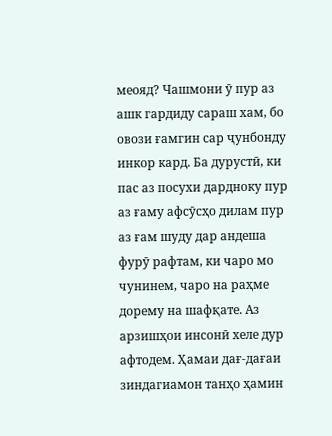меояд? Чашмони ӯ пур аз ашк гардиду сараш хам, бо овози ғамгин сар ҷунбонду инкор кард. Ба дурустӣ, ки пас аз посухи дардноку пур аз ғаму афсӯсҳо дилам пур аз ғам шуду дар андеша фурӯ рафтам, ки чаро мо чунинем, чаро на раҳме дорему на шафқате. Аз арзишҳои инсонӣ хеле дур афтодем. Ҳамаи дағ-дағаи зиндагиамон танҳо ҳамин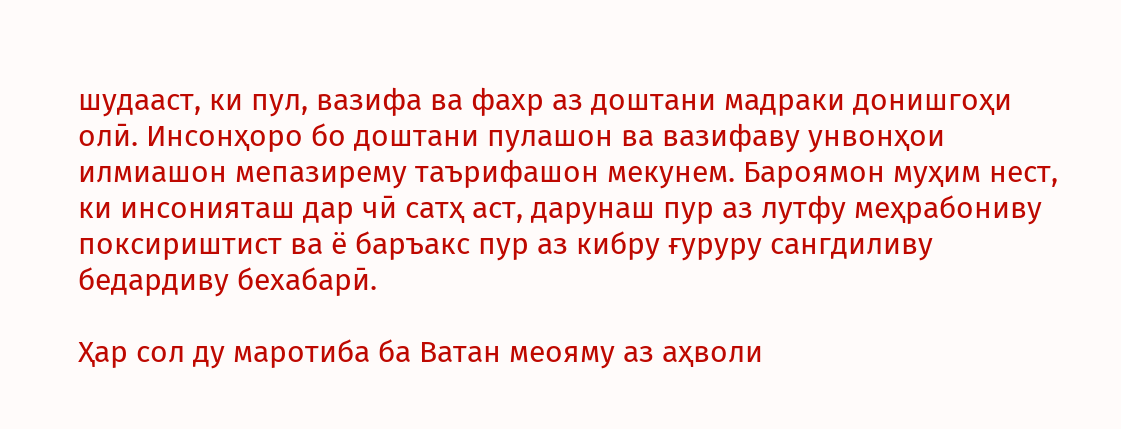шудааст, ки пул, вазифа ва фахр аз доштани мадраки донишгоҳи олӣ. Инсонҳоро бо доштани пулашон ва вазифаву унвонҳои илмиашон мепазирему таърифашон мекунем. Бароямон муҳим нест, ки инсонияташ дар чӣ сатҳ аст, дарунаш пур аз лутфу меҳрабониву поксириштист ва ё баръакс пур аз кибру ғуруру сангдиливу бедардиву бехабарӣ.

Ҳар сол ду маротиба ба Ватан меояму аз аҳволи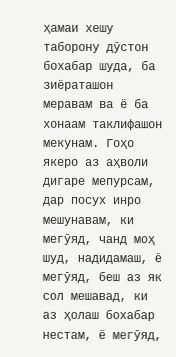ҳамаи хешу таборону дӯстон бохабар шуда, ба зиёраташон меравам ва ё ба хонаам таклифашон мекунам. Гоҳо якеро аз аҳволи дигаре мепурсам, дар посух инро мешунавам, ки мегӯяд, чанд моҳ шуд, надидамаш, ё мегӯяд, беш аз як сол мешавад, ки аз ҳолаш бохабар нестам, ё мегӯяд,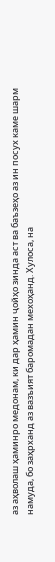аз аҳволаш ҳаминро медонам, ки дар ҳамин ҷойҳо зинда аст ва баъзеҳо аз ин посух каме шарм намуда, бо заҳрханд аз вазъият баромадан мехоҳанд. Хулоса, на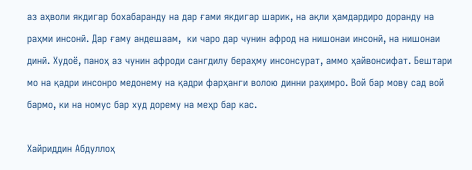аз аҳволи якдигар бохабаранду на дар ғами якдигар шарик, на ақли ҳамдардиро доранду на раҳми инсонӣ. Дар ғаму андешаам,  ки чаро дар чунин афрод на нишонаи инсонӣ, на нишонаи динӣ. Худоё, паноҳ аз чунин афроди сангдилу бераҳму инсонсурат, аммо ҳайвонсифат. Бештари мо на қадри инсонро медонему на қадри фарҳанги волою динни раҳимро. Вой бар мову сад вой бармо, ки на номус бар худ дорему на меҳр бар кас.

Хайриддин Абдуллоҳ